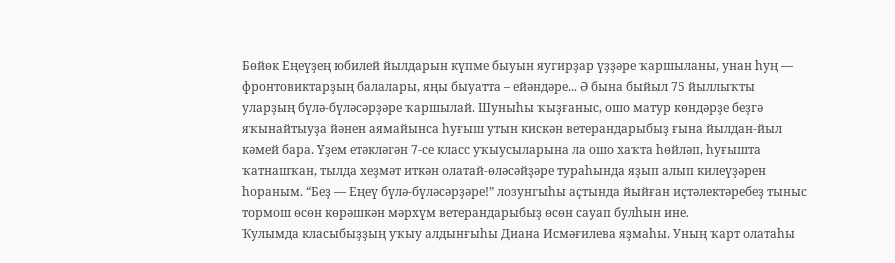Бөйөк Еңеүҙең юбилей йылдарын күпме быуын яугирҙар үҙҙәре ҡаршыланы, унан һуң — фронтовиктарҙың балалары, яңы быуатта – ейәндәре... Ә бына быйыл 75 йыллыҡты уларҙың бүлә-бүләсәрҙәре ҡаршылай. Шуныһы ҡыҙғаныс, ошо матур көндәрҙе беҙгә яҡынайтыуҙа йәнен аямайынса һуғыш утын кискән ветерандарыбыҙ ғына йылдан-йыл кәмей бара. Үҙем етәкләгән 7-се класс уҡыусыларына ла ошо хаҡта һөйләп, һуғышта ҡатнашҡан, тылда хеҙмәт иткән олатай-өләсәйҙәре тураһында яҙып алып килеүҙәрен һораным. “Беҙ — Еңеү бүлә-бүләсәрҙәре!” лозунгыһы аҫтында йыйған иҫтәлектәребеҙ тыныс тормош өсөн көрәшкән мәрхүм ветерандарыбыҙ өсөн сауап булһын ине.
Ҡулымда класыбыҙҙың уҡыу алдынғыһы Диана Исмәғилева яҙмаһы. Уның ҡарт олатаһы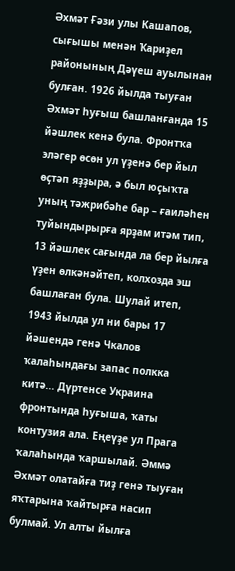Әхмәт Ғәзи улы Кашапов, сығышы менән Ҡариҙел районының Дәүеш ауылынан булған. 1926 йылда тыуған Әхмәт һуғыш башланғанда 15 йәшлек кенә була. Фронтҡа эләгер өсөн ул үҙенә бер йыл өҫтәп яҙҙыра, ә был юҫыҡта уның тәжрибәһе бар – ғаиләһен туйындырырға ярҙам итәм тип, 13 йәшлек сағында ла бер йылға үҙен өлкәнәйтеп, колхозда эш башлаған була. Шулай итеп, 1943 йылда ул ни бары 17 йәшендә генә Чкалов ҡалаһындағы запас полкка китә... Дүртенсе Украина фронтында һуғыша, ҡаты контузия ала. Еңеүҙе ул Прага ҡалаһында ҡаршылай. Әммә Әхмәт олатайға тиҙ генә тыуған яҡтарына ҡайтырға насип булмай. Ул алты йылға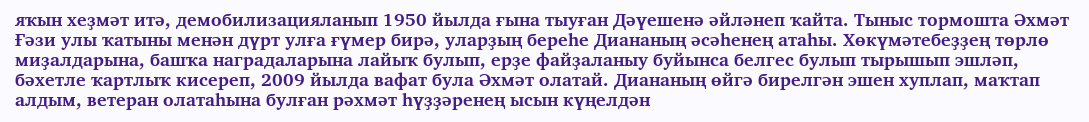яҡын хеҙмәт итә, демобилизацияланып 1950 йылда ғына тыуған Дәүешенә әйләнеп ҡайта. Тыныс тормошта Әхмәт Ғәзи улы ҡатыны менән дүрт улға ғүмер бирә, уларҙың береһе Диананың әсәһенең атаһы. Хөкүмәтебеҙҙең төрлө миҙалдарына, башҡа наградаларына лайыҡ булып, ерҙе файҙаланыу буйынса белгес булып тырышып эшләп, бәхетле ҡартлыҡ кисереп, 2009 йылда вафат була Әхмәт олатай. Диананың өйгә бирелгән эшен хуплап, маҡтап алдым, ветеран олатаһына булған рәхмәт һүҙҙәренең ысын күңелдән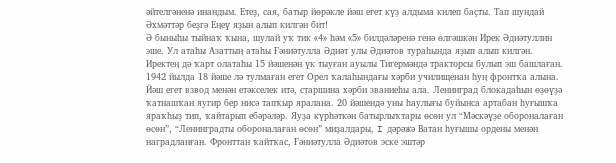әйтелгәненә инандым. Етеҙ, сая, батыр йөрәкле йәш егет күҙ алдыма килеп баҫты. Тап шундай Әхмәттәр беҙгә Еңеү яҙын алып килгән бит!
Ә быныһы тыйнаҡ ҡына, шулай уҡ тик «4» һәм «5» билдәләренә генә өлгәшкән Ирек Әдиәтуллин эше. Ул атаһы Азаттың атаһы Ғәниәтулла Әдиәт улы Әдиәтов тураһында яҙып алып килгән. Иректең дә ҡарт олатаһы 15 йәшенән үк тыуған ауылы Тигермәндә тракторсы булып эш башлаған. 1942 йылда 18 йәше лә тулмаған егет Орел ҡалаһындағы хәрби училищенан һуң фронтҡа алына. Йәш егет взвод менән етәкселек итә, старшина хәрби званиеһы ала. Ленинград блокадаһын өҙөүҙә ҡатнашҡан яугир бер нисә тапҡыр яралана. 20 йәшендә уны һаулығы буйынса артабан һуғышҡа яраҡһыҙ тип, ҡайтарып ебәрәләр. Яуҙа күрһәткән батырлыҡтары өсөн ул “Мәскәүҙе обороналаған өсөн”, “Ленинградты обороналаған өсөн” миҙалдары, I дәрәжә Ватан һуғышы ордены менән наградланған. Фронттан ҡайтҡас, Ғәниәтулла Әдиәтов эске эштәр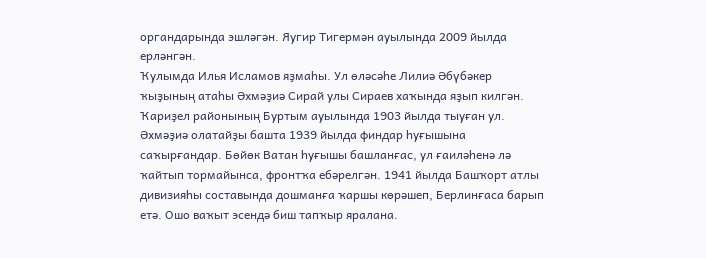органдарында эшләгән. Яугир Тигермән ауылында 2009 йылда ерләнгән.
Ҡулымда Илья Исламов яҙмаһы. Ул өләсәһе Лилиә Әбүбәкер ҡыҙының атаһы Әхмәҙиә Сирай улы Сираев хаҡында яҙып килгән. Ҡариҙел районының Буртым ауылында 1903 йылда тыуған ул. Әхмәҙиә олатайҙы башта 1939 йылда финдар һуғышына саҡырғандар. Бөйөк Ватан һуғышы башланғас, ул ғаиләһенә лә ҡайтып тормайынса, фронтҡа ебәрелгән. 1941 йылда Башҡорт атлы дивизияһы составында дошманға ҡаршы көрәшеп, Берлинғаса барып етә. Ошо ваҡыт эсендә биш тапҡыр яралана.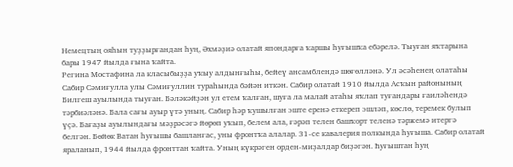Немецтың ояһын туҙҙырғандан һуң, Әхмәҙиә олатай япондарға ҡаршы һуғышҡа ебәрелә. Тыуған яҡтарына бары 1947 йылда ғына ҡайта.
Регина Мостафина ла класыбыҙҙа уҡыу алдынғыһы, бейеү ансамблендә шөғөлләнә. Ул әсәһенең олатаһы Сабир Сәмиғулла улы Сәмиғуллин тураһында бәйән иткән. Сабир олатай 1910 йылда Асҡын районының Билгеш ауылында тыуған. Бәләкәйҙән ул етем ҡалған, шуға ла малай атаһы яҡлап туғандары ғаиләһендә тәрбиәләнә. Бала сағы ауыр үтә уның. Сабир һәр ҡушылған эште еренә еткереп эшләп, көслө, теремек булып үҫә. Бағаҙы ауылындағы мәҙрәсәгә йөрөп уҡып, белем ала, ғәрәп телен башҡорт теленә тәржемә итергә белгән. Бөйөк Ватан һуғышы башланғас, уны фронтҡа алалар. 31-се кавалерия полкында һуғыша. Сабир олатай яраланып, 1944 йылда фронттан ҡайта. Уның күкрәген орден-миҙалдар биҙәгән. Һуғыштан һуң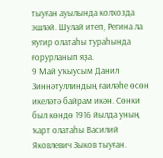тыуған ауылында колхозда эшләй. Шулай итеп, Регина ла яугир олатаһы тураһында ғорурланып яҙа.
9 Май уҡыусым Данил Зиннәтуллиндың ғаиләһе өсөн икеләтә байрам икән. Сөнки был көндө 1916 йылда уның ҡарт олатаһы Василий Яковлевич Зыков тыуған.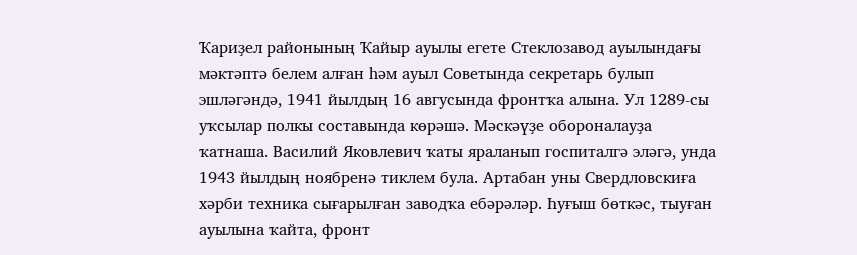Ҡариҙел районының Ҡайыр ауылы егете Стеклозавод ауылындағы мәктәптә белем алған һәм ауыл Советында секретарь булып эшләгәндә, 1941 йылдың 16 авгусында фронтҡа алына. Ул 1289-сы уҡсылар полкы составында көрәшә. Мәскәүҙе обороналауҙа ҡатнаша. Василий Яковлевич ҡаты яраланып госпиталгә эләгә, унда 1943 йылдың ноябренә тиклем була. Артабан уны Свердловскиға хәрби техника сығарылған заводҡа ебәрәләр. Һуғыш бөткәс, тыуған ауылына ҡайта, фронт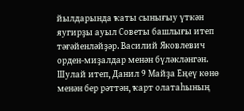йылдарында ҡаты сынығыу үткән яугирҙы ауыл Советы башлығы итеп тәғәйенләйҙәр. Василий Яковлевич орден-миҙалдар менән бүләкләнгән. Шулай итеп, Данил 9 Майҙа Еңеү көнө менән бер рәттән, ҡарт олатаһының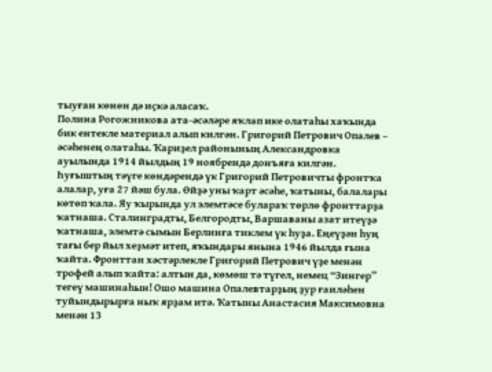тыуған көнөн дә иҫкә аласаҡ.
Полина Рогожникова ата-әсәләре яҡлап ике олатаһы хаҡында бик ентекле материал алып килгән. Григорий Петрович Опалев – әсәһенең олатаһы. Ҡариҙел районының Александровка ауылында 1914 йылдың 19 ноябрендә донъяға килгән. Һуғыштың тәүге көндәрендә үк Григорий Петровичты фронтҡа алалар, уға 27 йәш була. Өйҙә уны ҡарт әсәһе, ҡатыны, балалары көтөп ҡала. Яу ҡырында ул элемтәсе булараҡ төрлө фронттарҙа ҡатнаша. Сталинградты, Белгородты, Варшаваны азат итеүҙә ҡатнаша, элемтә сымын Берлинға тиклем үк һуҙа. Еңеүҙән һуң тағы бер йыл хеҙмәт итеп, яҡындары янына 1946 йылда ғына ҡайта. Фронттан хәстәрлекле Григорий Петрович үҙе менән трофей алып ҡайта: алтын да, көмөш тә түгел, немец “Зингер” тегеү машинаһын! Ошо машина Опалевтарҙың ҙур ғаиләһен туйындырырға ныҡ ярҙам итә. Ҡатыны Анастасия Максимовна менән 13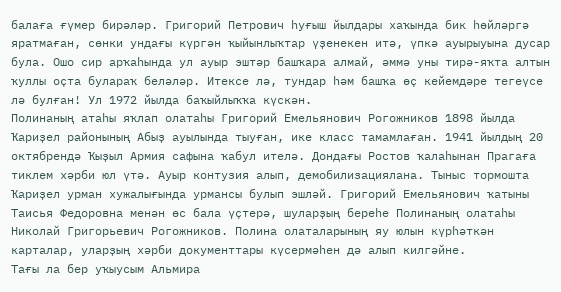балаға ғүмер бирәләр. Григорий Петрович һуғыш йылдары хаҡында бик һөйләргә яратмаған, сөнки ундағы күргән ҡыйынлыҡтар үҙенекен итә, үпкә ауырыуына дусар була. Ошо сир арҡаһында ул ауыр эштәр башҡара алмай, әммә уны тирә-яҡта алтын ҡуллы оҫта булараҡ беләләр. Итексе лә, тундар һәм башҡа өҫ кейемдәре тегеүсе лә булған! Ул 1972 йылда баҡыйлыҡҡа күскән.
Полинаның атаһы яҡлап олатаһы Григорий Емельянович Рогожников 1898 йылда Ҡариҙел районының Абыҙ ауылында тыуған, ике класс тамамлаған. 1941 йылдың 20 октябрендә Ҡыҙыл Армия сафына ҡабул ителә. Дондағы Ростов ҡалаһынан Прагаға тиклем хәрби юл үтә. Ауыр контузия алып, демобилизациялана. Тыныс тормошта Ҡариҙел урман хужалығында урмансы булып эшләй. Григорий Емельянович ҡатыны Таисья Федоровна менән өс бала үҫтерә, шуларҙың береһе Полинаның олатаһы Николай Григорьевич Рогожников. Полина олаталарының яу юлын күрһәткән карталар, уларҙың хәрби документтары күсермәһен дә алып килгәйне.
Тағы ла бер уҡыусым Альмира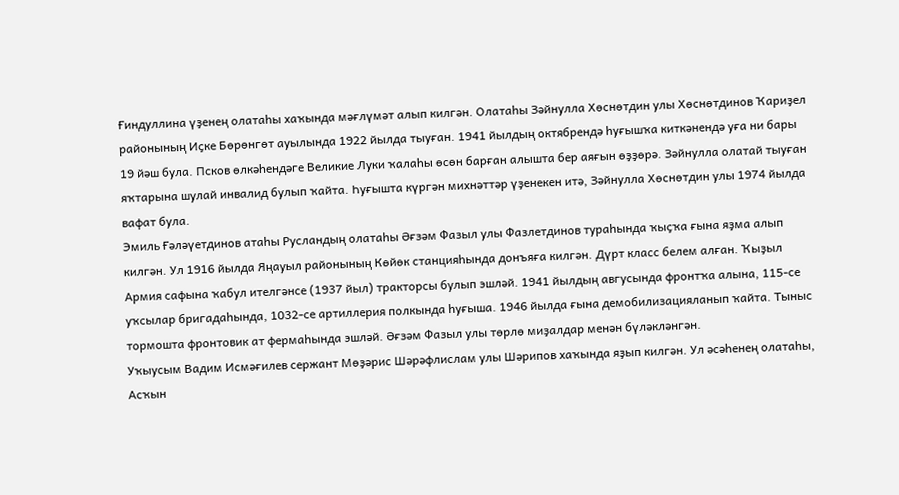Ғиндуллина үҙенең олатаһы хаҡында мәғлүмәт алып килгән. Олатаһы Зәйнулла Хөснөтдин улы Хөснөтдинов Ҡариҙел районының Иҫке Бөрөнгөт ауылында 1922 йылда тыуған. 1941 йылдың октябрендә һуғышҡа киткәнендә уға ни бары 19 йәш була. Псков өлкәһендәге Великие Луки ҡалаһы өсөн барған алышта бер аяғын өҙҙөрә. Зәйнулла олатай тыуған яҡтарына шулай инвалид булып ҡайта. Һуғышта күргән михнәттәр үҙенекен итә, Зәйнулла Хөснөтдин улы 1974 йылда вафат була.
Эмиль Ғәләүетдинов атаһы Русландың олатаһы Әғзәм Фазыл улы Фазлетдинов тураһында ҡыҫҡа ғына яҙма алып килгән. Ул 1916 йылда Яңауыл районының Көйөк станцияһында донъяға килгән. Дүрт класс белем алған. Ҡыҙыл Армия сафына ҡабул ителгәнсе (1937 йыл) тракторсы булып эшләй. 1941 йылдың авгусында фронтҡа алына, 115-се уҡсылар бригадаһында, 1032-се артиллерия полкында һуғыша. 1946 йылда ғына демобилизацияланып ҡайта. Тыныс тормошта фронтовик ат фермаһында эшләй. Әғзәм Фазыл улы төрлө миҙалдар менән бүләкләнгән.
Уҡыусым Вадим Исмәғилев сержант Мөҙәрис Шәрәфлислам улы Шәрипов хаҡында яҙып килгән. Ул әсәһенең олатаһы, Асҡын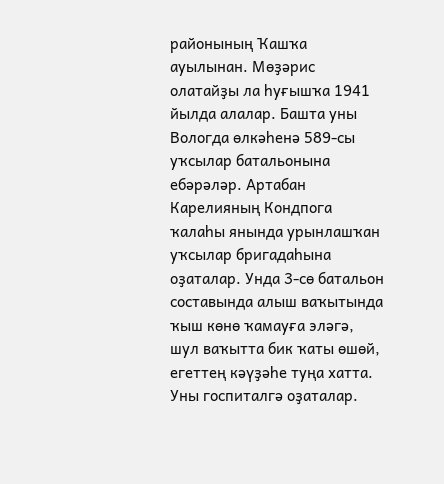районының Ҡашҡа ауылынан. Мөҙәрис олатайҙы ла һуғышҡа 1941 йылда алалар. Башта уны Вологда өлкәһенә 589-сы уҡсылар батальонына ебәрәләр. Артабан Карелияның Кондпога ҡалаһы янында урынлашҡан уҡсылар бригадаһына оҙаталар. Унда 3-сө батальон составында алыш ваҡытында ҡыш көнө ҡамауға эләгә, шул ваҡытта бик ҡаты өшөй, егеттең кәүҙәһе туңа хатта. Уны госпиталгә оҙаталар.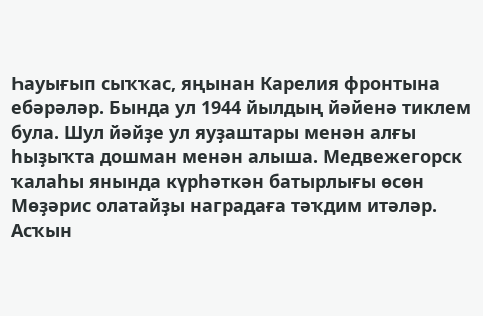Һауығып сыҡҡас, яңынан Карелия фронтына ебәрәләр. Бында ул 1944 йылдың йәйенә тиклем була. Шул йәйҙе ул яуҙаштары менән алғы һыҙыҡта дошман менән алыша. Медвежегорск ҡалаһы янында күрһәткән батырлығы өсөн Мөҙәрис олатайҙы наградаға тәҡдим итәләр. Асҡын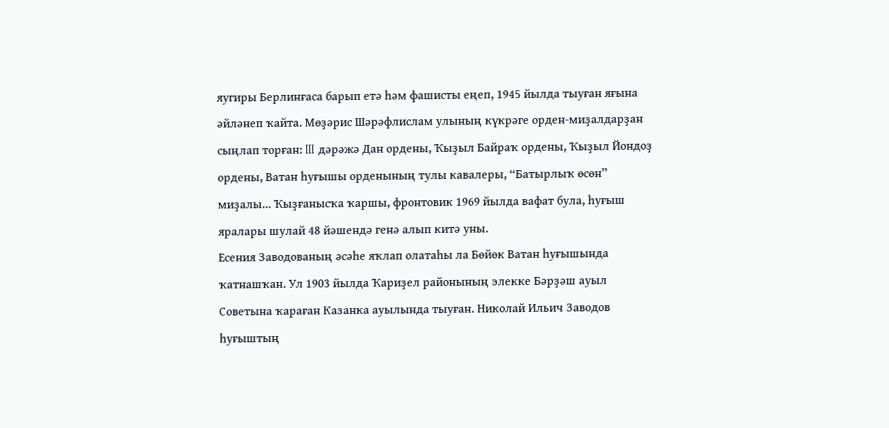яугиры Берлинғаса барып етә һәм фашисты еңеп, 1945 йылда тыуған яғына әйләнеп ҡайта. Мөҙәрис Шәрәфлислам улының күкрәге орден-миҙалдарҙан сыңлап торған: III дәрәжә Дан ордены, Ҡыҙыл Байраҡ ордены, Ҡыҙыл Йондоҙ ордены, Ватан һуғышы орденының тулы кавалеры, “Батырлыҡ өсөн” миҙалы... Ҡыҙғанысҡа ҡаршы, фронтовик 1969 йылда вафат була, һуғыш яралары шулай 48 йәшендә генә алып китә уны.
Есения Заводованың әсәһе яҡлап олатаһы ла Бөйөк Ватан һуғышында ҡатнашҡан. Ул 1903 йылда Ҡариҙел районының элекке Бәрҙәш ауыл Советына ҡараған Казанка ауылында тыуған. Николай Ильич Заводов һуғыштың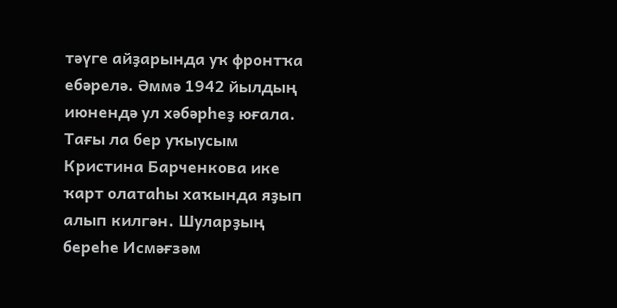тәүге айҙарында уҡ фронтҡа ебәрелә. Әммә 1942 йылдың июнендә ул хәбәрһеҙ юғала.
Тағы ла бер уҡыусым Кристина Барченкова ике ҡарт олатаһы хаҡында яҙып алып килгән. Шуларҙың береһе Исмәғзәм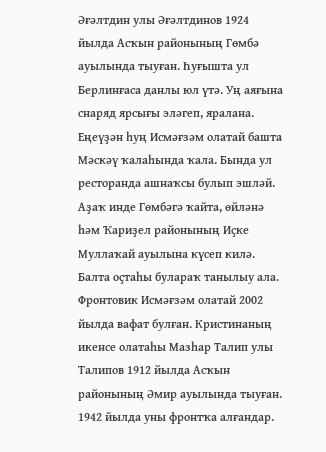Әғәлтдин улы Әғәлтдинов 1924 йылда Асҡын районының Гөмбә ауылында тыуған. Һуғышта ул Берлинғаса данлы юл үтә. Уң аяғына снаряд ярсығы эләгеп, яралана. Еңеүҙән һуң Исмәғзәм олатай башта Мәскәү ҡалаһында ҡала. Бында ул ресторанда ашнаҡсы булып эшләй. Аҙаҡ инде Гөмбәгә ҡайта, өйләнә һәм Ҡариҙел районының Иҫке Муллаҡай ауылына күсеп килә. Балта оҫтаһы булараҡ танылыу ала. Фронтовик Исмәғзәм олатай 2002 йылда вафат булған. Кристинаның икенсе олатаһы Мазһар Талип улы Талипов 1912 йылда Асҡын районының Әмир ауылында тыуған. 1942 йылда уны фронтҡа алғандар.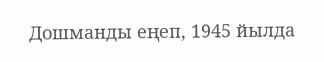Дошманды еңеп, 1945 йылда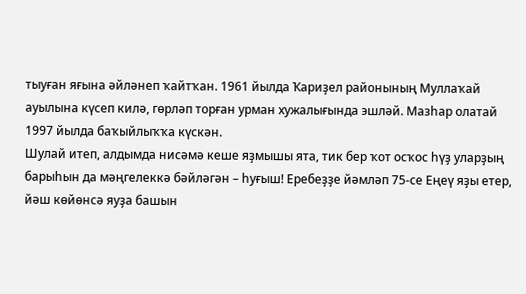тыуған яғына әйләнеп ҡайтҡан. 1961 йылда Ҡариҙел районының Муллаҡай ауылына күсеп килә, гөрләп торған урман хужалығында эшләй. Мазһар олатай 1997 йылда баҡыйлыҡҡа күскән.
Шулай итеп, алдымда нисәмә кеше яҙмышы ята, тик бер ҡот осҡос һүҙ уларҙың барыһын да мәңгелеккә бәйләгән – һуғыш! Еребеҙҙе йәмләп 75-се Еңеү яҙы етер, йәш көйөнсә яуҙа башын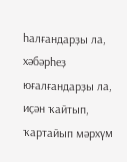һалғандарҙы ла, хәбәрһеҙ юғалғандарҙы ла, иҫән ҡайтып, ҡартайып мәрхүм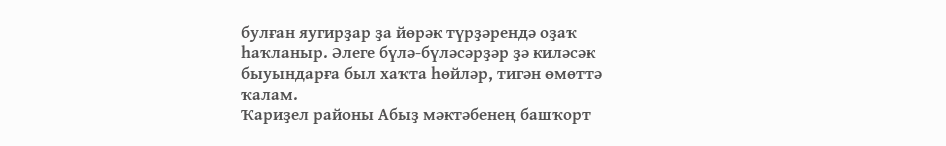булған яугирҙар ҙа йөрәк түрҙәрендә оҙаҡ һаҡланыр. Әлеге бүлә-бүләсәрҙәр ҙә киләсәк быуындарға был хаҡта һөйләр, тигән өмөттә ҡалам.
Ҡариҙел районы Абыҙ мәктәбенең башҡорт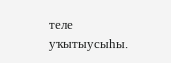теле уҡытыусыһы.